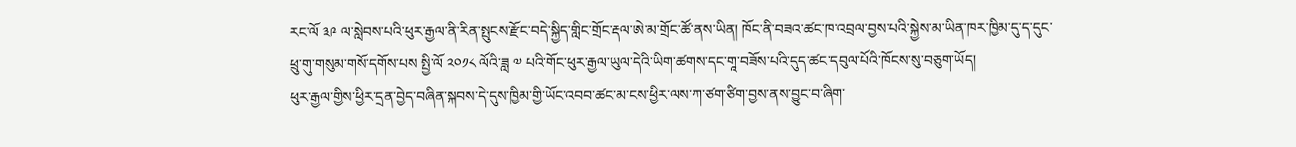རང་ལོ ༣༩ ལ་སླེབས་པའི་ཕུར་རྒྱལ་ནི་རིན་སྤུངས་རྫོང་བདེ་སྐྱིད་གླིང་གྲོང་རྡལ་ཨེ་མ་གྲོང་ཚོ་ནས་ཡིན། ཁོང་ནི་བཟའ་ཚང་ཁ་འབྲལ་བྱས་པའི་སྐྱེས་མ་ཡིན་ཁར་ཁྱིམ་དུ་ད་དུང་ཕྲུ་གུ་གསུམ་གསོ་དགོས་པས སྤྱི་ལོ ༢༠༡༨ ལོའི་ཟླ ༧ པའི་གོང་ཕུར་རྒྱལ་ཡུལ་དེའི་ཡིག་ཚགས་དང་གཱ་བཟོས་པའི་དུད་ཚང་དབུལ་པོའི་ཁོངས་སུ་བཅུག་ཡོད།
ཕུར་རྒྱལ་གྱིས་ཕྱིར་དྲན་བྱེད་བཞིན་སྐབས་དེ་དུས་ཁྱིམ་གྱི་ཡོང་འབབ་ཚང་མ་ངས་ཕྱིར་ལས་ཀ་ཙག་ཙིག་བྱས་ནས་བྱུང་བ་ཞིག་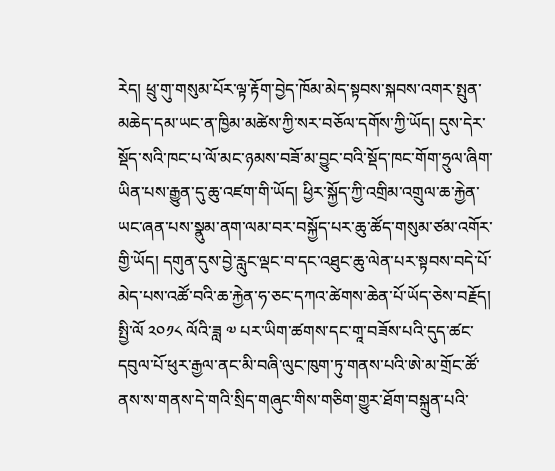རེད། ཕྲུ་གུ་གསུམ་པོར་ལྟ་རྟོག་བྱེད་ཁོམ་མེད་སྟབས་སྐབས་འགར་སྤུན་མཆེད་དམ་ཡང་ན་ཁྱིམ་མཚེས་ཀྱི་སར་བཅོལ་དགོས་ཀྱི་ཡོད། དུས་དེར་སྡོད་སའི་ཁང་པ་ལོ་མང་ཉམས་བཟོ་མ་བྱུང་བའི་སྡོད་ཁང་གོག་ཧྲུལ་ཞིག་ཡིན་པས་རྒྱུན་དུ་ཆུ་འཛག་གི་ཡོད། ཕྱིར་སྐྱོད་ཀྱི་འགྲིམ་འགྲུལ་ཆ་རྐྱེན་ཡང་ཞན་པས་སྣུམ་ནག་ལམ་བར་བསྐྱོད་པར་ཆུ་ཚོད་གསུམ་ཙམ་འགོར་གྱི་ཡོད། དགུན་དུས་བྱེ་རླུང་ལྡང་བ་དང་འཐུང་ཆུ་ལེན་པར་སྟབས་བདེ་པོ་མེད་པས་འཚོ་བའི་ཆ་རྐྱེན་ཧ་ཅང་དཀའ་ཚེགས་ཆེན་པོ་ཡོད་ཅེས་བརྗོད།
སྤྱི་ལོ ༢༠༡༨ ལོའི་ཟླ ༧ པར་ཡིག་ཚགས་དང་གཱ་བཟོས་པའི་དུད་ཚང་དབུལ་པོ་ཕུར་རྒྱལ་ནང་མི་བཞི་ལུང་ཁུག་ཏུ་གནས་པའི་ཨེ་མ་གྲོང་ཚོ་ནས་ས་གནས་དེ་གའི་སྲིད་གཞུང་གིས་གཅིག་གྱུར་ཐོག་བསྐྲུན་པའི་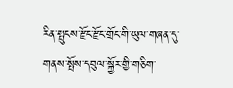རིན་སྤུངས་རྫོང་རྫོང་གྲོང་གི་ཡུལ་གཞན་དུ་གནས་སྤོས་དབུལ་སྐྱོར་གྱི་གཅིག་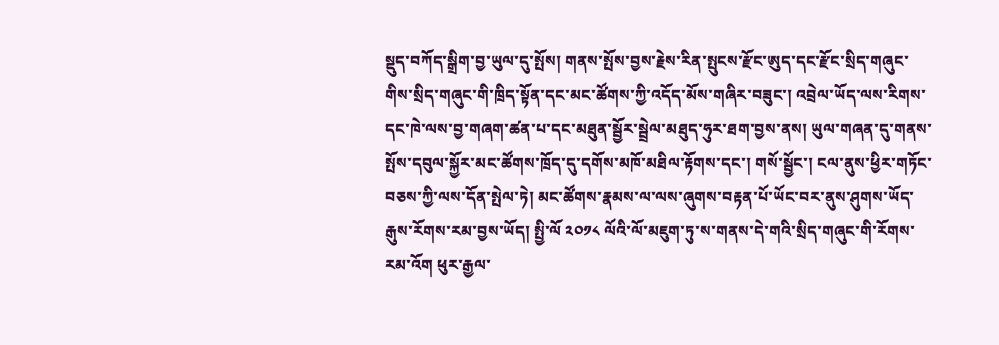སྡུད་བཀོད་སྒྲིག་བྱ་ཡུལ་དུ་སྤོས། གནས་སྤོས་བྱས་རྗེས་རིན་སྤུངས་རྫོང་ཨུད་དང་རྫོང་སྲིད་གཞུང་གིས་སྲིད་གཞུང་གི་ཁྲིད་སྟོན་དང་མང་ཚོགས་ཀྱི་འདོད་མོས་གཞིར་བཟུང་། འབྲེལ་ཡོད་ལས་རིགས་དང་ཁེ་ལས་བྱ་གཞག་ཚན་པ་དང་མཐུན་སྦྱོར་སྦྲེལ་མཐུད་ཧུར་ཐག་བྱས་ནས། ཡུལ་གཞན་དུ་གནས་སྤོས་དབུལ་སྐྱོར་མང་ཚོགས་ཁྲོད་དུ་དགོས་མཁོ་མཐིལ་རྟོགས་དང་། གསོ་སྦྱོང་། ངལ་ནུས་ཕྱིར་གཏོང་བཅས་ཀྱི་ལས་དོན་སྤེལ་ཏེ། མང་ཚོགས་རྣམས་ལ་ལས་ཞུགས་བརྟན་པོ་ཡོང་བར་ནུས་ཤུགས་ཡོད་རྒུས་རོགས་རམ་བྱས་ཡོད། སྤྱི་ལོ ༢༠༡༨ ལོའི་ལོ་མཇུག་ཏུ་ས་གནས་དེ་གའི་སྲིད་གཞུང་གི་རོགས་རམ་འོག ཕུར་རྒྱལ་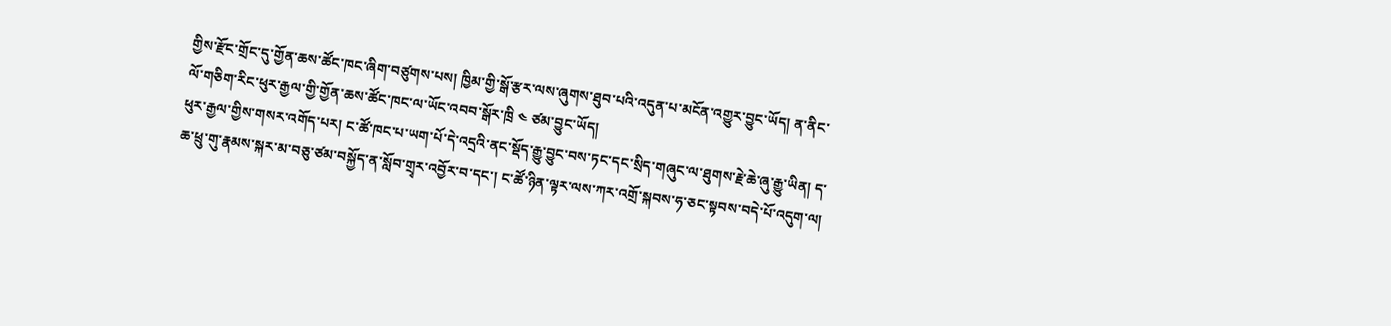གྱིས་རྫོང་གྲོང་དུ་གྱོན་ཆས་ཚོང་ཁང་ཞིག་བཙུགས་པས། ཁྱིམ་གྱི་སྒོ་རྩར་ལས་ཞུགས་ཐུབ་པའི་འདུན་པ་མངོན་འགྱུར་བྱུང་ཡོད། ན་ནིང་ལོ་གཅིག་རིང་ཕུར་རྒྱལ་གྱི་གྱོན་ཆས་ཚོང་ཁང་ལ་ཡོང་འབབ་སྒོར་ཁྲི ༤ ཙམ་བྱུང་ཡོད།
ཕུར་རྒྱལ་གྱིས་གསར་འགོད་པར། ང་ཚོ་ཁང་པ་ཡག་པོ་དེ་འདྲའི་ནང་སྡོད་རྒྱུ་བྱུང་བས་ཏང་དང་སྲིད་གཞུང་ལ་ཐུགས་རྗེ་ཆེ་ཞུ་རྒྱུ་ཡིན། ད་ཆ་ཕྲུ་གུ་རྣམས་སྐར་མ་བཅུ་ཙམ་བསྐྱོད་ན་སློབ་གྲྭར་འབྱོར་བ་དང་། ང་ཚོ་ཉིན་ལྟར་ལས་ཀར་འགྲོ་སྐབས་ཧ་ཅང་སྟབས་བདེ་པོ་འདུག་ལ།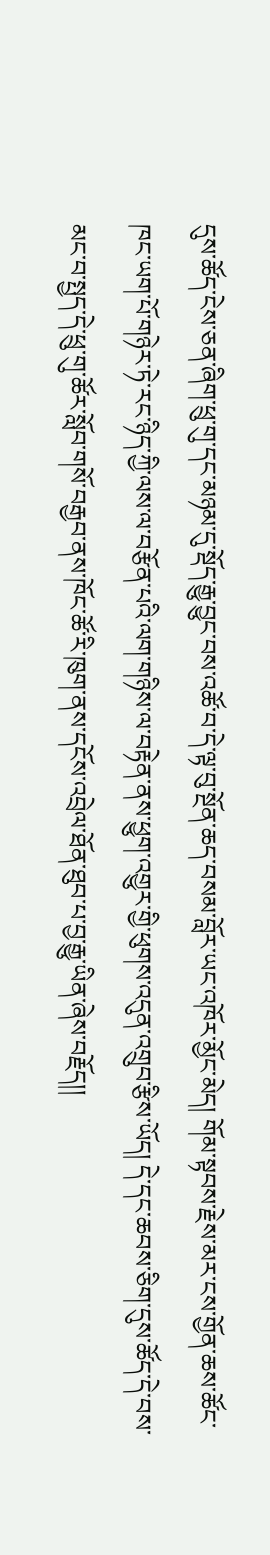དུས་ཚོད་ངེས་ཅན་ཞིག་ཕྲུ་གུ་དང་མཉམ་དུ་སྡོད་རྒྱུ་བྱུང་བས་འཚོ་བ་དེ་ལྟ་བུ་སྔོན་ཆད་བསམ་བློར་ཡང་འཁོར་མྱོང་མེད། གོམ་སྟབས་རྗེས་མར་ངས་གྱོན་ཆས་ཚོང་ཁང་ཡག་པོ་གཉེར་ཏེ་རང་ཉིད་ཀྱི་ལས་ལ་བརྩོན་པའི་ལག་གཉིས་ལ་བརྟེན་ནས་ཕྱུག་འགྱུར་གྱི་ཕུགས་འདུན་འགྲུབ་རྩིས་ཡོད། དེ་དང་ཆབས་ཅིག་དུས་ཚོད་དེ་བས་མང་བ་སྤྱད་དེ་ཕྲུ་གུ་ཚོར་སློབ་གསོ་བརྒྱབ་ནས་ཁོང་ཚོ་རི་ཁུག་ནས་དངོས་འབྲེལ་ཐོན་ཐུབ་པ་བྱ་རྒྱུ་ཡིན་ཞེས་བརྗོད།།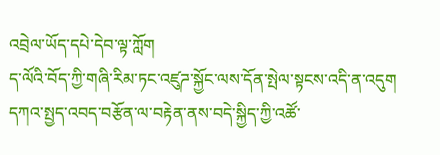འབྲེལ་ཡོད་དཔེ་དེབ་ལྟ་ཀློག
ད་ལོའི་བོད་ཀྱི་གཞི་རིམ་ཏང་འཛུཌ་སྐྱོང་ལས་དོན་སྤེལ་སྟངས་འདི་ན་འདུག དཀའ་སྤྱད་འབད་བརྩོན་ལ་བརྟེན་ནས་བདེ་སྐྱིད་ཀྱི་འཚོ་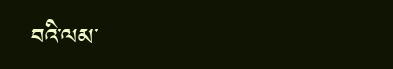བའི་ལམ་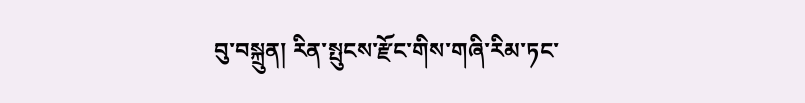བུ་བསྐྲུན། རིན་སྤུངས་རྫོང་གིས་གཞི་རིམ་ཏང་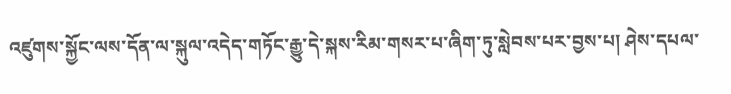འཛུགས་སྐྱོང་ལས་དོན་ལ་སྐུལ་འདེད་གཏོང་རྒྱུ་དེ་སྐས་རིམ་གསར་པ་ཞིག་ཏུ་སླེབས་པར་བྱས་པ། ཤེས་དཔལ་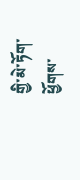གྱི་མེ་ཏོག་ཕྱོགས་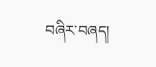བཞིར་བཞད།